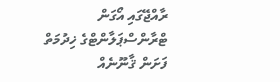ރާއްޖޭގައި އޯގަން ޓްރާންސްޕަލާންޓްގެ ޚިދުމަތް ފަށަން ޤާނޫނެއް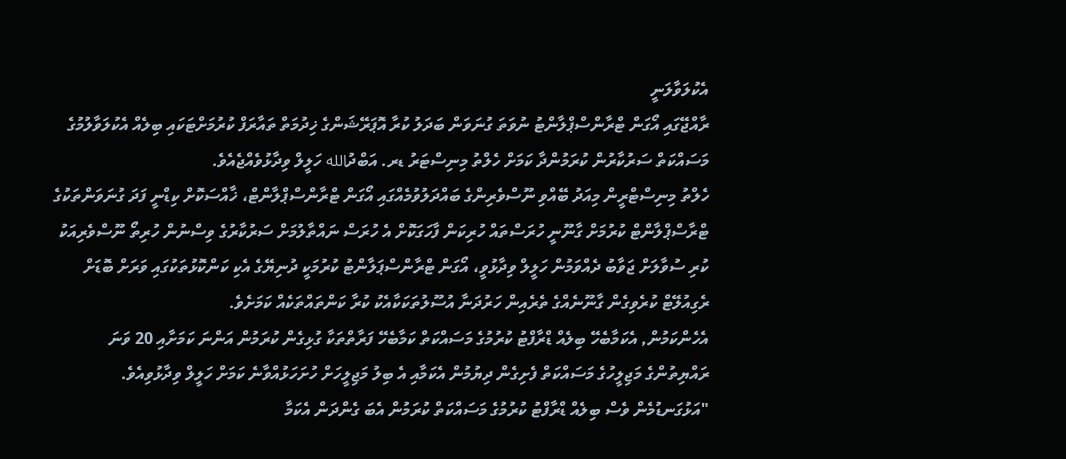އެކުލަވާލަނީ
ރާއްޖޭގައި އޯގަން ޓްރާންސްޕްލާންޓު ނުވަތަ ގުނަވަން ބަދަލު ކުރާ އޮޕަރޭޝަންގެ ޚިދުމަތް ތައާރަފް ކުރުމަށްޓަކައި ބިލެއް އެކުލަވާލުމުގެ މަސައްކަތް ސަރުކާރުން ކުރަމުންދާ ކަމަށް ހެލްތު މިނިސްޓަރު ޑރ. އަބްދުالله ހަލީލް ވިދާޅުވެއްޖެއެވެ.
ހެލްތު މިނިސްޓްރީން މިއަދު ބޭއްވި ނޫސްވެރިންގެ ބައްދަލުވުމެއްގައި އޯގަން ޓްރާންސްޕްލާންޓް، ޚާއްސަކޮށް ކިޑްނީ ފަދަ ގުނަވަންތަކުގެ ޓްރާސްޕްލާންޓް ކުރުމަށް ގާނޫނީ ހުރަސްތައް ހުރިކަން ފާހަގަކޮށް އެ ހުރަސް ނައްތާލުމަށް ސަރުކާރުގެ ވިސްނުން ހުރިތޯ ނޫސްވެރިއަކު ކުރި ސުވާލަށް ޖަވާބު ދެއްވަމުން ހަލީލް ވިދާޅުވީ، އޯގަން ޓްރާންސްޕަލާންޓު ކުރުމަކީ ދުނިޔޭގެ އެކި ކަންކޮޅުތަކުގައި ވަރަށް ބޮޑަށް ރެގިއުލޭޓް ކުރެވިގެން ގާނޫނެއްގެ ތެރެއިން ހަރުދަނާ އުސޫލުތަކަކާއެކު ކުރާ ކަންތައްތަކެއް ކަމަށެވެ.
އެހެންކަމުން, އެކަމާބެހޭ ބިލެއް ޑްރާފްޓު ކުރުމުގެ މަސައްކަތް ކަމާބެހޭ ފަރާތްތަކާ ގުޅިގެން ކުރަމުން އަންނަ ކަމަށާއި 20 ވަނަ ރައްޔިތުންގެ މަޖިލީހުގެ މަސައްކަތް ފެށިގެން ދިޔުމުން އެކަމާއި އެ ބިލު މަޖިލީހަށް ހުށަހަޅުއްވާނެ ކަމަށް ހަލީލް ވިދާޅުވިއެވެ.
"އަޅުގަނޑުމެން ވެސް ބިލެއް ޑްރާފްޓު ކުރުމުގެ މަސައްކަތް ކުރަމުން އެބަ ގެންދަން އެކަމާ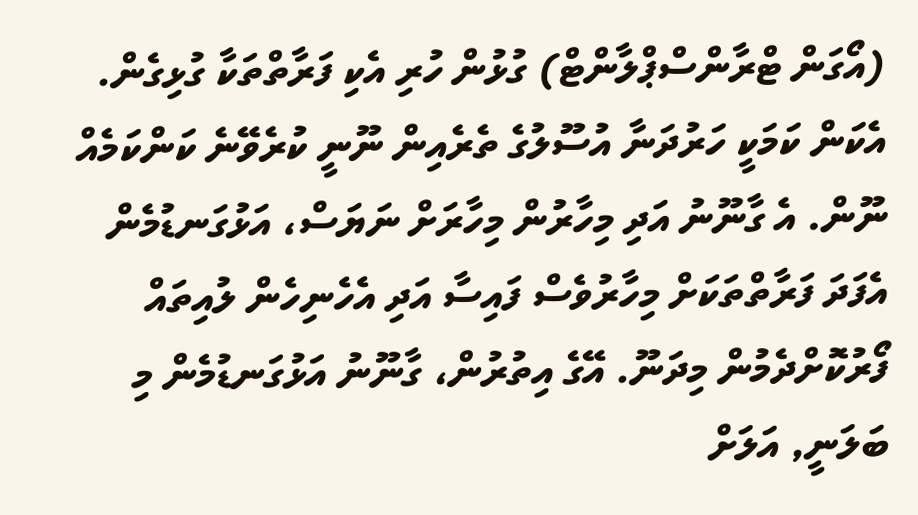(އޯގަން ޓްރާންސްޕްލާންޓް) ގުޅުން ހުރި އެކި ފަރާތްތަކާ ގުޅިގެން. އެކަން ކަމަކީ ހަރުދަނާ އުސޫލުގެ ތެރެއިން ނޫނީ ކުރެވޭނެ ކަންކަމެއް ނޫން. އެ ގާނޫނު އަދި މިހާރުން މިހާރަށް ނަޔަސް، އަޅުގަނޑުމެން އެފަދަ ފަރާތްތަކަށް މިހާރުވެސް ފައިސާ އަދި އެހެނިހެން ލުއިތައް ފޯރުކޮށްދެމުން މިދަނޫ. އޭގެ އިތުރުން، ގާނޫނު އަޅުގަނޑުމެން މި ބަލަނީ, އަލަށް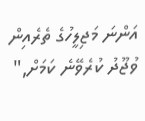އަންނަ މަޖިލީހުގެ ތެރެއިން ވުޖޫދު ކުރެވޭނެ ކަމަށް,"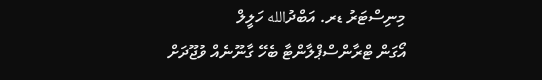މިނިސްޓަރު ޑރ. އަބްދުالله ހަލީލް
އޯގަން ޓްރާންސްޕްލާންޓާ ބެހޭ ގާނޫނެއް ވުޖޫދަށް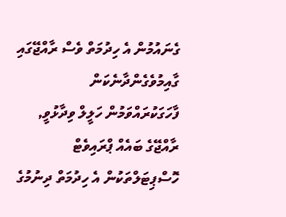ގެނައުމުން އެ ހިދުމަތް ވެސް ރާއްޖޭގައި ގާއިމުވެގެންދާނެކަން ފާހަގަކުރައްވަމުން ހަލީލް ވިދާޅުވީ, ރާއްޖޭގެ ބައެއް ޕްރައިވެޓް ހޮސްޕިޓަލްތަކުން އެ ހިދުމަތް ދިނުމުގެ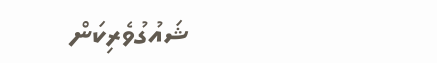ޝައުގުވެރިކަން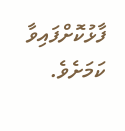ފާޅުކޮށްފައިވާ ކަމަށެވެ.